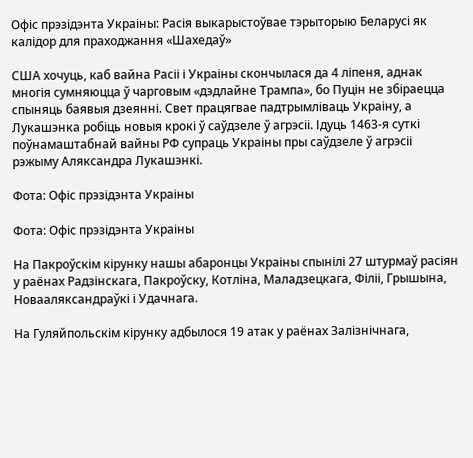Офіс прэзідэнта Украіны: Расія выкарыстоўвае тэрыторыю Беларусі як калідор для праходжання «Шахедаў»

США хочуць, каб вайна Расіі і Украіны скончылася да 4 ліпеня, аднак многія сумняюцца ў чарговым «дэдлайне Трампа», бо Пуцін не збіраецца спыняць баявыя дзеянні. Свет працягвае падтрымліваць Украіну, а Лукашэнка робіць новыя крокі ў саўдзеле ў агрэсіі. Ідуць 1463-я суткі поўнамаштабнай вайны РФ супраць Украіны пры саўдзеле ў агрэсіі рэжыму Аляксандра Лукашэнкі.

Фота: Офіс прэзідэнта Украіны

Фота: Офіс прэзідэнта Украіны

На Пакроўскім кірунку нашы абаронцы Украіны спынілі 27 штурмаў расіян у раёнах Радзінскага, Пакроўску, Котліна, Маладзецкага, Філіі, Грышына, Новааляксандраўкі і Удачнага.

На Гуляйпольскім кірунку адбылося 19 атак у раёнах Залізнічнага,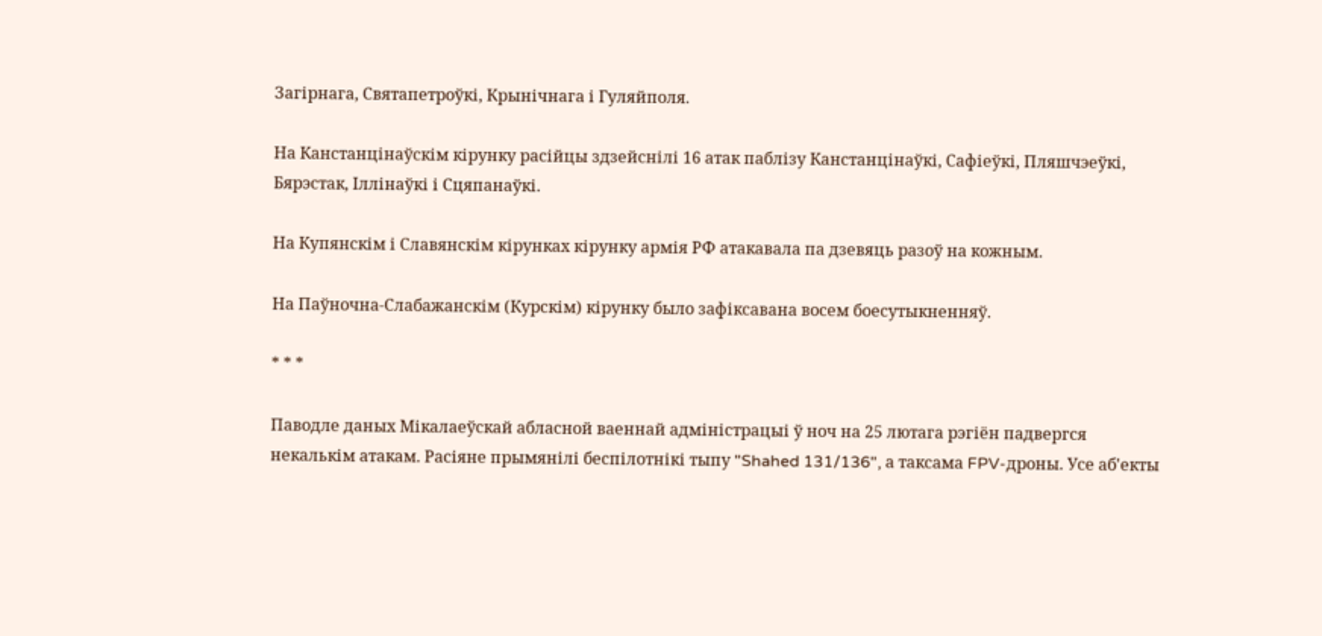Загірнага, Святапетроўкі, Крынічнага і Гуляйполя.

На Канстанцінаўскім кірунку расійцы здзейснілі 16 атак паблізу Канстанцінаўкі, Сафіеўкі, Пляшчэеўкі, Бярэстак, Іллінаўкі і Сцяпанаўкі.

На Купянскім і Славянскім кірунках кірунку армія РФ атакавала па дзевяць разоў на кожным.

На Паўночна-Слабажанскім (Курскім) кірунку было зафіксавана восем боесутыкненняў.

* * *

Паводле даных Мікалаеўскай абласной ваеннай адміністрацыі ў ноч на 25 лютага рэгіён падвергся некалькім атакам. Расіяне прымянілі беспілотнікі тыпу "Shahed 131/136", а таксама FPV-дроны. Усе аб'екты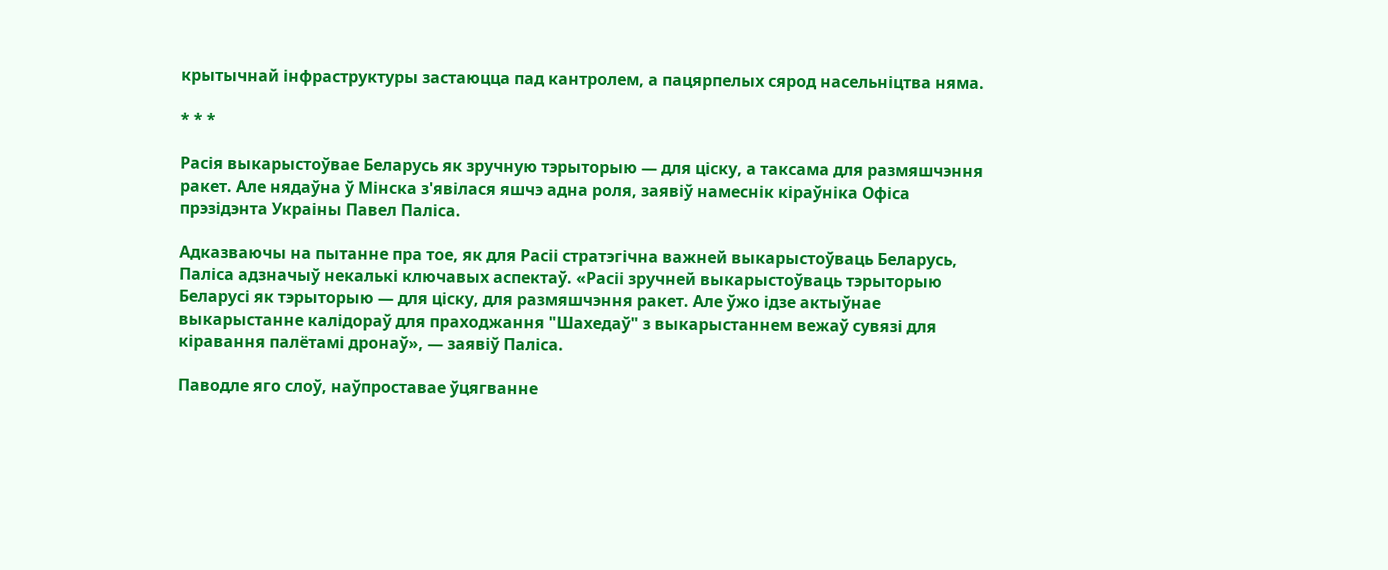крытычнай інфраструктуры застаюцца пад кантролем, а пацярпелых сярод насельніцтва няма.

* * *

Расія выкарыстоўвае Беларусь як зручную тэрыторыю — для ціску, а таксама для размяшчэння ракет. Але нядаўна ў Мінска з'явілася яшчэ адна роля, заявіў намеснік кіраўніка Офіса прэзідэнта Украіны Павел Паліса.

Адказваючы на пытанне пра тое, як для Расіі стратэгічна важней выкарыстоўваць Беларусь, Паліса адзначыў некалькі ключавых аспектаў. «Расіі зручней выкарыстоўваць тэрыторыю Беларусі як тэрыторыю — для ціску, для размяшчэння ракет. Але ўжо ідзе актыўнае выкарыстанне калідораў для праходжання "Шахедаў" з выкарыстаннем вежаў сувязі для кіравання палётамі дронаў», — заявіў Паліса.

Паводле яго слоў, наўпроставае ўцягванне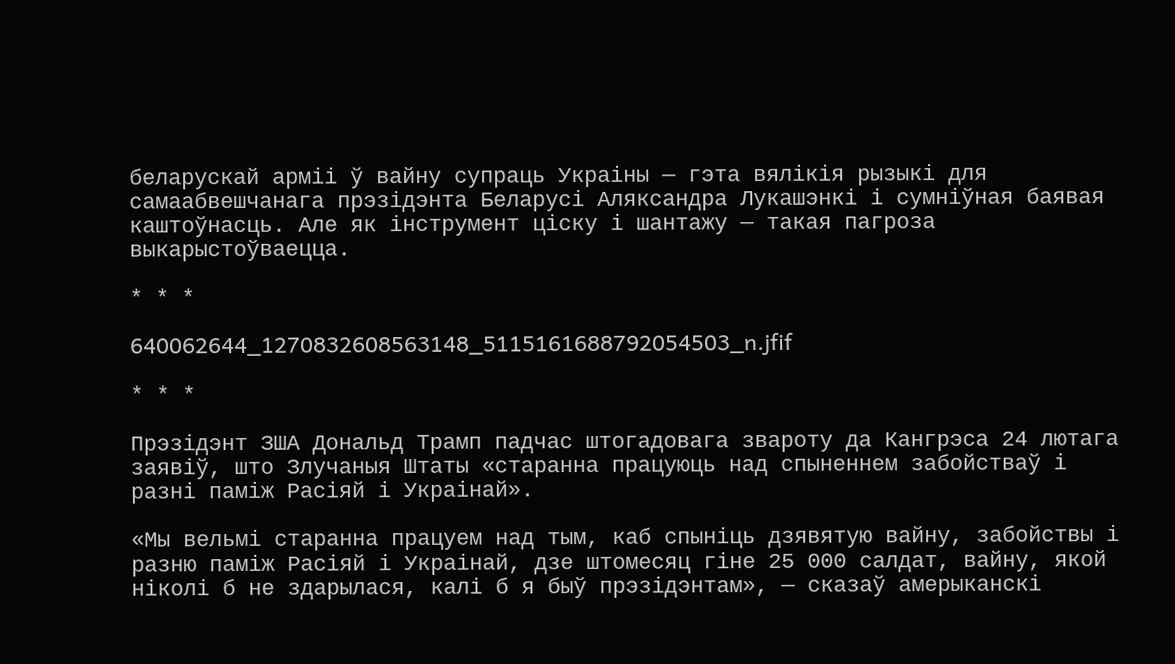беларускай арміі ў вайну супраць Украіны — гэта вялікія рызыкі для самаабвешчанага прэзідэнта Беларусі Аляксандра Лукашэнкі і сумніўная баявая каштоўнасць. Але як інструмент ціску і шантажу — такая пагроза выкарыстоўваецца.

* * *

640062644_1270832608563148_5115161688792054503_n.jfif

* * *

Прэзідэнт ЗША Дональд Трамп падчас штогадовага звароту да Кангрэса 24 лютага заявіў, што Злучаныя Штаты «старанна працуюць над спыненнем забойстваў і разні паміж Расіяй і Украінай».

«Мы вельмі старанна працуем над тым, каб спыніць дзявятую вайну, забойствы і разню паміж Расіяй і Украінай, дзе штомесяц гіне 25 000 салдат, вайну, якой ніколі б не здарылася, калі б я быў прэзідэнтам», — сказаў амерыканскі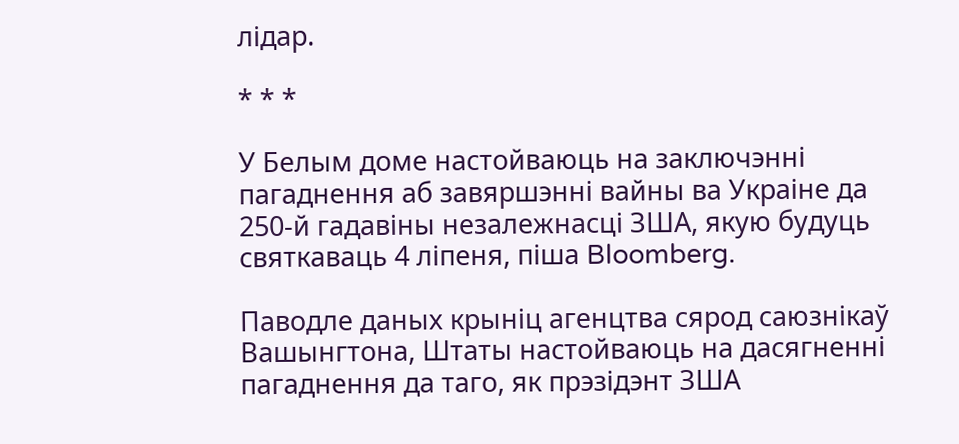лідар.

* * *

У Белым доме настойваюць на заключэнні пагаднення аб завяршэнні вайны ва Украіне да 250-й гадавіны незалежнасці ЗША, якую будуць святкаваць 4 ліпеня, піша Bloomberg.

Паводле даных крыніц агенцтва сярод саюзнікаў Вашынгтона, Штаты настойваюць на дасягненні пагаднення да таго, як прэзідэнт ЗША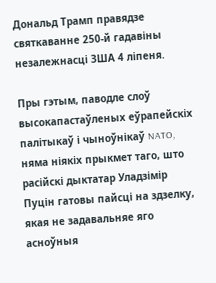Дональд Трамп правядзе святкаванне 250-й гадавіны незалежнасці ЗША 4 ліпеня.

Пры гэтым, паводле слоў высокапастаўленых еўрапейскіх палітыкаў і чыноўнікаў NATO, няма ніякіх прыкмет таго, што расійскі дыктатар Уладзімір Пуцін гатовы пайсці на здзелку, якая не задавальняе яго асноўныя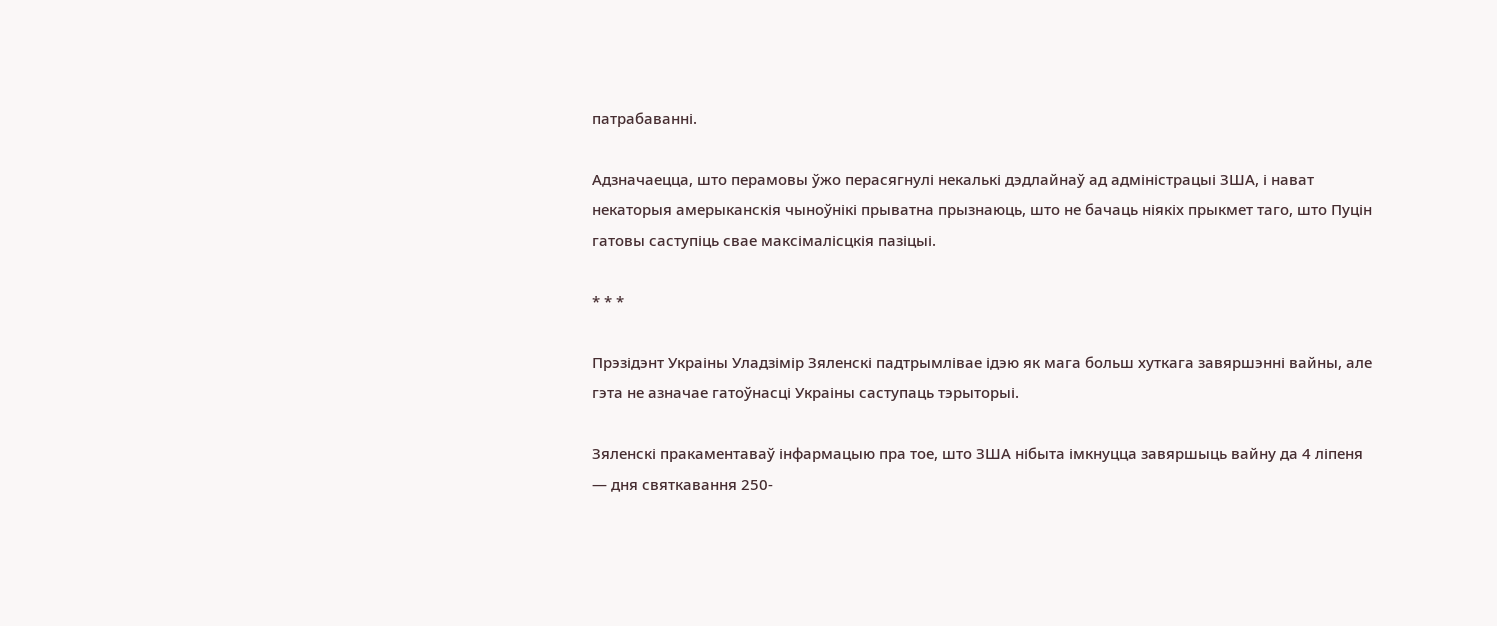патрабаванні.

Адзначаецца, што перамовы ўжо перасягнулі некалькі дэдлайнаў ад адміністрацыі ЗША, і нават некаторыя амерыканскія чыноўнікі прыватна прызнаюць, што не бачаць ніякіх прыкмет таго, што Пуцін гатовы саступіць свае максімалісцкія пазіцыі.

* * *

Прэзідэнт Украіны Уладзімір Зяленскі падтрымлівае ідэю як мага больш хуткага завяршэнні вайны, але гэта не азначае гатоўнасці Украіны саступаць тэрыторыі.

Зяленскі пракаментаваў інфармацыю пра тое, што ЗША нібыта імкнуцца завяршыць вайну да 4 ліпеня — дня святкавання 250-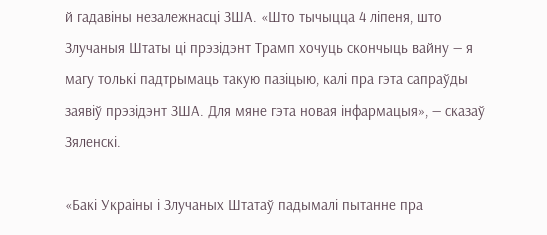й гадавіны незалежнасці ЗША. «Што тычыцца 4 ліпеня, што Злучаныя Штаты ці прэзідэнт Трамп хочуць скончыць вайну — я магу толькі падтрымаць такую пазіцыю, калі пра гэта сапраўды заявіў прэзідэнт ЗША. Для мяне гэта новая інфармацыя», — сказаў Зяленскі.

«Бакі Украіны і Злучаных Штатаў падымалі пытанне пра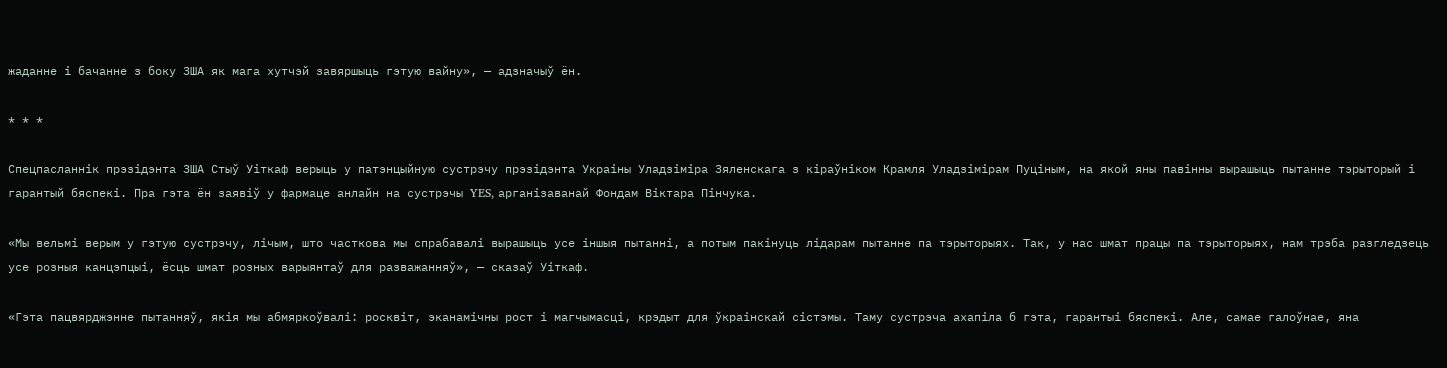жаданне і бачанне з боку ЗША як мага хутчэй завяршыць гэтую вайну», — адзначыў ён.

* * *

Спецпасланнік прэзідэнта ЗША Стыў Уіткаф верыць у патэнцыйную сустрэчу прэзідэнта Украіны Уладзіміра Зяленскага з кіраўніком Крамля Уладзімірам Пуціным, на якой яны павінны вырашыць пытанне тэрыторый і гарантый бяспекі. Пра гэта ён заявіў у фармаце анлайн на сустрэчы YES, арганізаванай Фондам Віктара Пінчука.

«Мы вельмі верым у гэтую сустрэчу, лічым, што часткова мы спрабавалі вырашыць усе іншыя пытанні, а потым пакінуць лідарам пытанне па тэрыторыях. Так, у нас шмат працы па тэрыторыях, нам трэба разгледзець усе розныя канцэпцыі, ёсць шмат розных варыянтаў для разважанняў», — сказаў Уіткаф.

«Гэта пацвярджэнне пытанняў, якія мы абмяркоўвалі: росквіт, эканамічны рост і магчымасці, крэдыт для ўкраінскай сістэмы. Таму сустрэча ахапіла б гэта, гарантыі бяспекі. Але, самае галоўнае, яна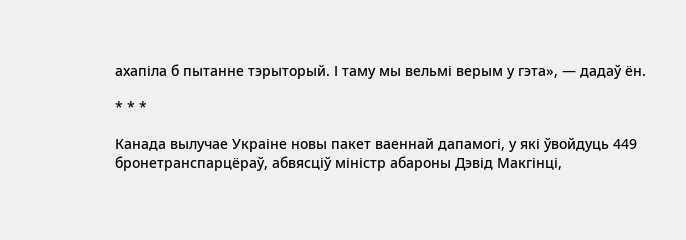ахапіла б пытанне тэрыторый. І таму мы вельмі верым у гэта», — дадаў ён.

* * *

Канада вылучае Украіне новы пакет ваеннай дапамогі, у які ўвойдуць 449 бронетранспарцёраў, абвясціў міністр абароны Дэвід Макгінці,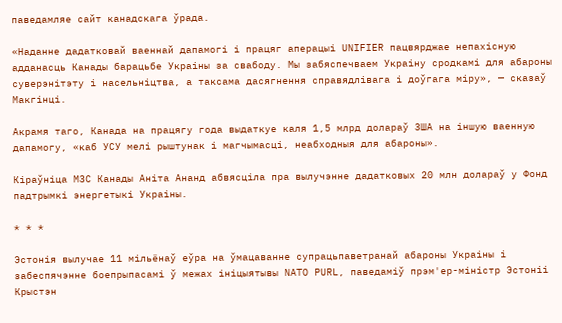паведамляе сайт канадскага ўрада.

«Наданне дадатковай ваеннай дапамогі і працяг аперацыі UNIFIER пацвярджае непахісную адданасць Канады барацьбе Украіны за свабоду. Мы забяспечваем Украіну сродкамі для абароны суверэнітэту і насельніцтва, а таксама дасягнення справядлівага і доўгага міру», — сказаў Макгінці.

Акрамя таго, Канада на працягу года выдаткуе каля 1,5 млрд долараў ЗША на іншую ваенную дапамогу, «каб УСУ мелі рыштунак і магчымасці, неабходныя для абароны».

Кіраўніца МЗС Канады Аніта Ананд абвясціла пра вылучэнне дадатковых 20 млн долараў у Фонд падтрымкі энергетыкі Украіны.

* * *

Эстонія вылучае 11 мільёнаў еўра на ўмацаванне супрацьпаветранай абароны Украіны і забеспячэнне боепрыпасамі ў межах ініцыятывы NATO PURL, паведаміў прэм'ер-міністр Эстоніі Крыстэн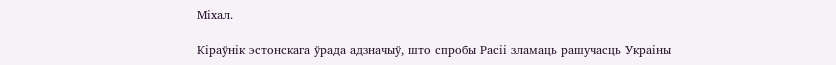Міхал.

Кіраўнік эстонскага ўрада адзначыў, што спробы Расіі зламаць рашучасць Украіны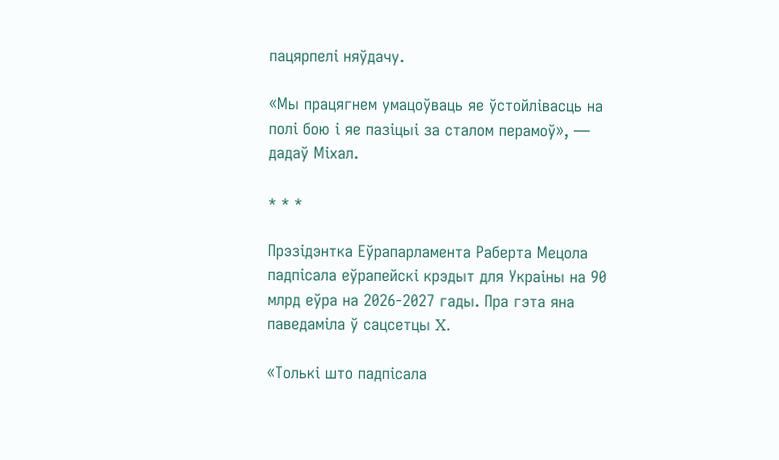пацярпелі няўдачу.

«Мы працягнем умацоўваць яе ўстойлівасць на полі бою і яе пазіцыі за сталом перамоў», — дадаў Міхал.

* * *

Прэзідэнтка Еўрапарламента Раберта Мецола падпісала еўрапейскі крэдыт для Украіны на 90 млрд еўра на 2026-2027 гады. Пра гэта яна паведаміла ў сацсетцы X.

«Толькі што падпісала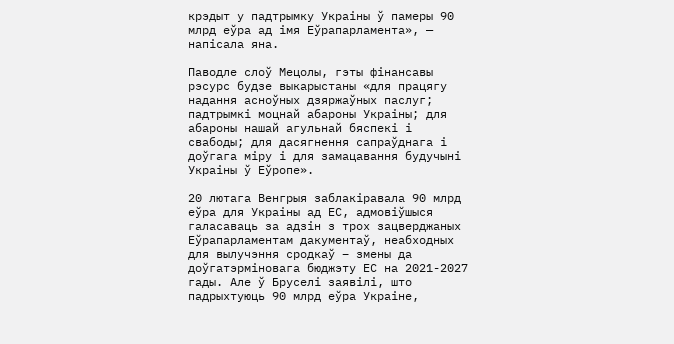крэдыт у падтрымку Украіны ў памеры 90 млрд еўра ад імя Еўрапарламента», — напісала яна.

Паводле слоў Мецолы, гэты фінансавы рэсурс будзе выкарыстаны «для працягу надання асноўных дзяржаўных паслуг; падтрымкі моцнай абароны Украіны; для абароны нашай агульнай бяспекі і свабоды; для дасягнення сапраўднага і доўгага міру і для замацавання будучыні Украіны ў Еўропе».

20 лютага Венгрыя заблакіравала 90 млрд еўра для Украіны ад ЕС, адмовіўшыся галасаваць за адзін з трох зацверджаных Еўрапарламентам дакументаў, неабходных для вылучэння сродкаў – змены да доўгатэрміновага бюджэту ЕС на 2021-2027 гады. Але ў Бруселі заявілі, што падрыхтуюць 90 млрд еўра Украіне,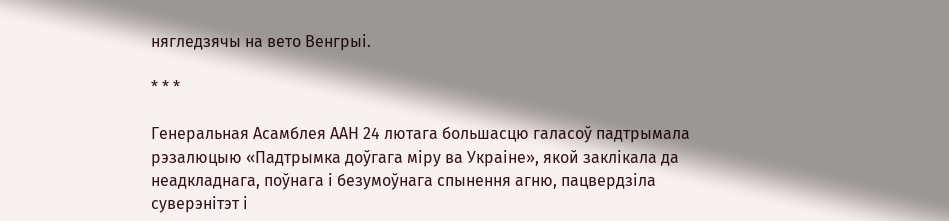нягледзячы на вето Венгрыі.

* * *

Генеральная Асамблея ААН 24 лютага большасцю галасоў падтрымала рэзалюцыю «Падтрымка доўгага міру ва Украіне», якой заклікала да неадкладнага, поўнага і безумоўнага спынення агню, пацвердзіла суверэнітэт і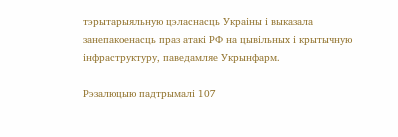тэрытарыяльную цэласнасць Украіны і выказала занепакоенасць праз атакі РФ на цывільных і крытычную інфраструктуру, паведамляе Укрынфарм.

Рэзалюцыю падтрымалі 107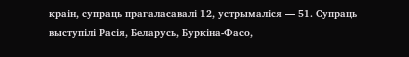краін, супраць прагаласавалі 12, устрымаліся — 51. Супраць выступілі Расія, Беларусь, Буркіна-Фасо,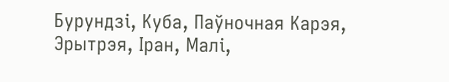Бурундзі, Куба, Паўночная Карэя, Эрытрэя, Іран, Малі,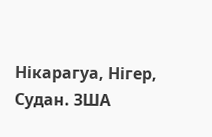Нікарагуа, Нігер, Судан. ЗША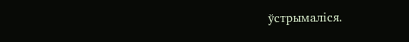ўстрымаліся.